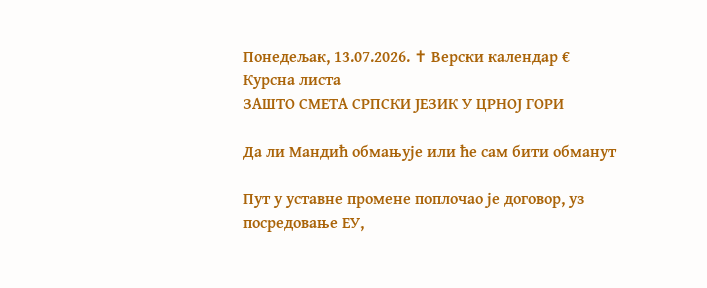Понедељак, 13.07.2026. ✝ Верски календар € Курсна листа
ЗАШТО СМЕТА СРПСКИ ЈЕЗИК У ЦРНОЈ ГОРИ

Да ли Мандић обмањује или ће сам бити обманут

Пут у уставне промене поплочао је договор, уз посредовање ЕУ,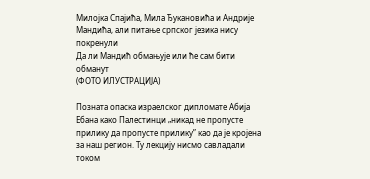Милојка Спајића, Мила Ђукановића и Андрије Мандића, али питање српског језика нису покренули
Да ли Мандић обмањује или ће сам бити обманут
(ФОТО ИЛУСТРАЦИЈА)

Позната опаска израелског дипломате Абија Ебана како Палестинци „никад не пропусте прилику да пропусте прилику” као да је кројена за наш регион. Ту лекцију нисмо савладали током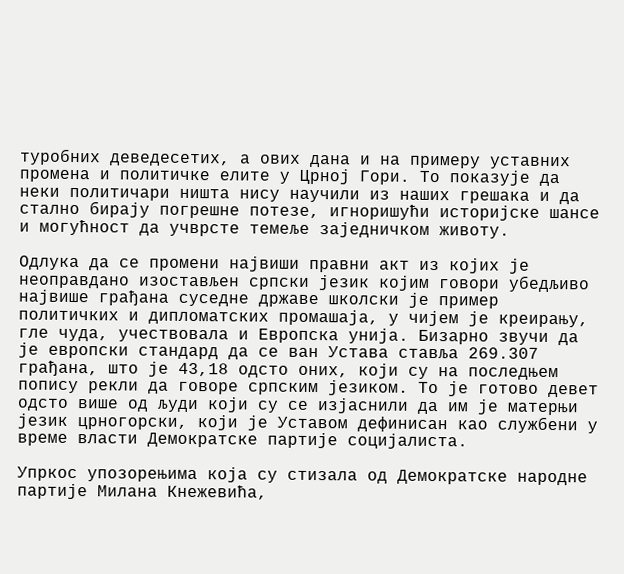туробних деведесетих, а ових дана и на примеру уставних промена и политичке елите у Црној Гори. То показује да неки политичари ништа нису научили из наших грешака и да стално бирају погрешне потезе, игноришући историјске шансе и могућност да учврсте темеље заједничком животу.

Одлука да се промени највиши правни акт из којих је неоправдано изостављен српски језик којим говори убедљиво највише грађана суседне државе школски је пример политичких и дипломатских промашаја, у чијем је креирању, гле чуда, учествовала и Европска унија. Бизарно звучи да је европски стандард да се ван Устава ставља 269.307 грађана, што је 43,18 одсто оних, који су на последњем попису рекли да говоре српским језиком. То је готово девет одсто више од људи који су се изјаснили да им је матерњи језик црногорски, који је Уставом дефинисан као службени у време власти Демократске партије социјалиста.

Упркос упозорењима која су стизала од Демократске народне партије Милана Кнежевића,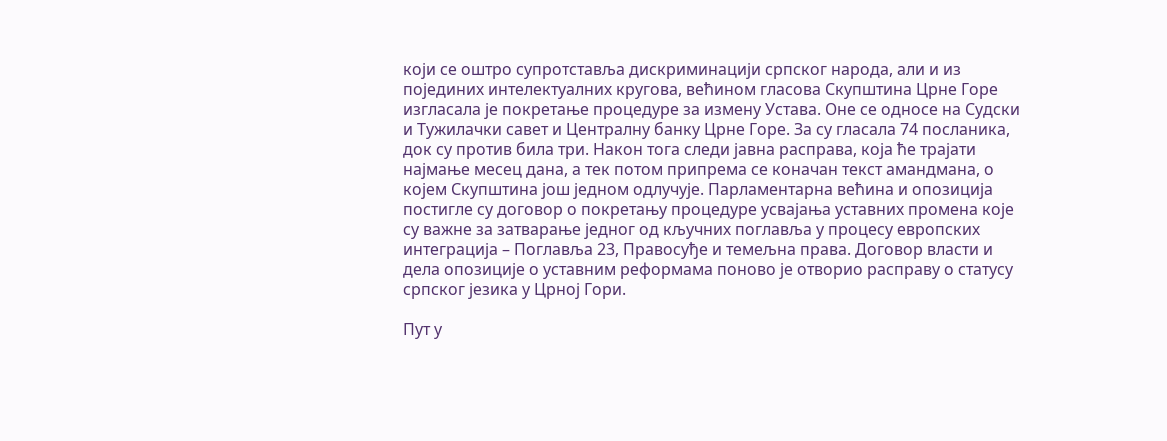који се оштро супротставља дискриминацији српског народа, али и из појединих интелектуалних кругова, већином гласова Скупштина Црне Горе изгласала је покретање процедуре за измену Устава. Оне се односе на Судски и Тужилачки савет и Централну банку Црне Горе. За су гласала 74 посланика, док су против била три. Након тога следи јавна расправа, која ће трајати најмање месец дана, а тек потом припрема се коначан текст амандмана, о којем Скупштина још једном одлучује. Парламентарна већина и опозиција постигле су договор о покретању процедуре усвајања уставних промена које су важне за затварање једног од кључних поглавља у процесу европских интеграција – Поглавља 23, Правосуђе и темељна права. Договор власти и дела опозиције о уставним реформама поново је отворио расправу о статусу српског језика у Црној Гори.

Пут у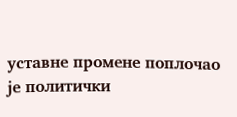уставне промене поплочао је политички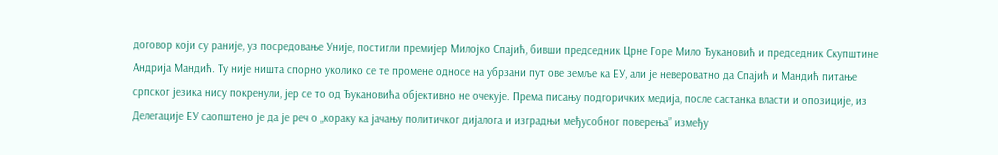договор који су раније, уз посредовање Уније, постигли премијер Милојко Спајић, бивши председник Црне Горе Мило Ђукановић и председник Скупштине Андрија Мандић. Ту није ништа спорно уколико се те промене односе на убрзани пут ове земље ка ЕУ, али је невероватно да Спајић и Мандић питање српског језика нису покренули, јер се то од Ђукановића објективно не очекује. Према писању подгоричких медија, после састанка власти и опозиције, из Делегације ЕУ саопштено је да је реч о „кораку ка јачању политичког дијалога и изградњи међусобног поверења” између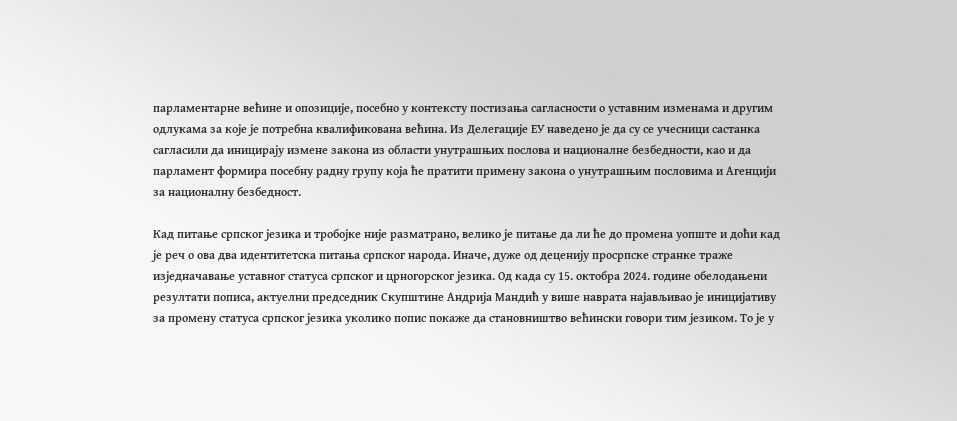парламентарне већине и опозиције, посебно у контексту постизања сагласности о уставним изменама и другим одлукама за које је потребна квалификована већина. Из Делегације ЕУ наведено је да су се учесници састанка сагласили да иницирају измене закона из области унутрашњих послова и националне безбедности, као и да парламент формира посебну радну групу која ће пратити примену закона о унутрашњим пословима и Агенцији за националну безбедност.

Кад питање српског језика и тробојке није разматрано, велико је питање да ли ће до промена уопште и доћи кад је реч о ова два идентитетска питања српског народа. Иначе, дуже од деценију просрпске странке траже изједначавање уставног статуса српског и црногорског језика. Од када су 15. октобра 2024. године обелодањени резултати пописа, актуелни председник Скупштине Андрија Мандић у више наврата најављивао је иницијативу за промену статуса српског језика уколико попис покаже да становништво већински говори тим језиком. То је у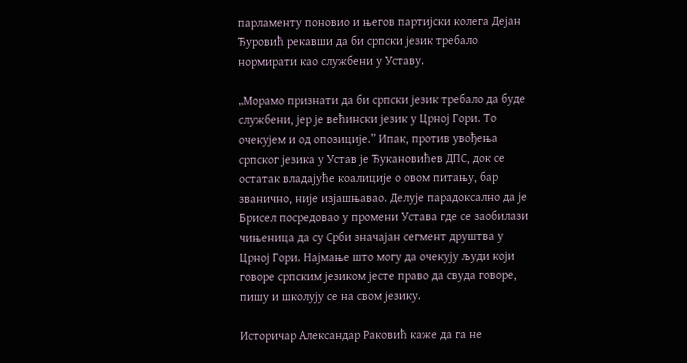парламенту поновио и његов партијски колега Дејан Ђуровић рекавши да би српски језик требало нормирати као службени у Уставу.

„Морамо признати да би српски језик требало да буде службени, јер је већински језик у Црној Гори. То очекујем и од опозиције.” Ипак, против увођења српског језика у Устав је Ђукановићев ДПС, док се остатак владајуће коалиције о овом питању, бар званично, није изјашњавао. Делује парадоксално да је Брисел посредовао у промени Устава где се заобилази чињеница да су Срби значајан сегмент друштва у Црној Гори. Најмање што могу да очекују људи који говоре српским језиком јесте право да свуда говоре, пишу и школују се на свом језику.

Историчар Александар Раковић каже да га не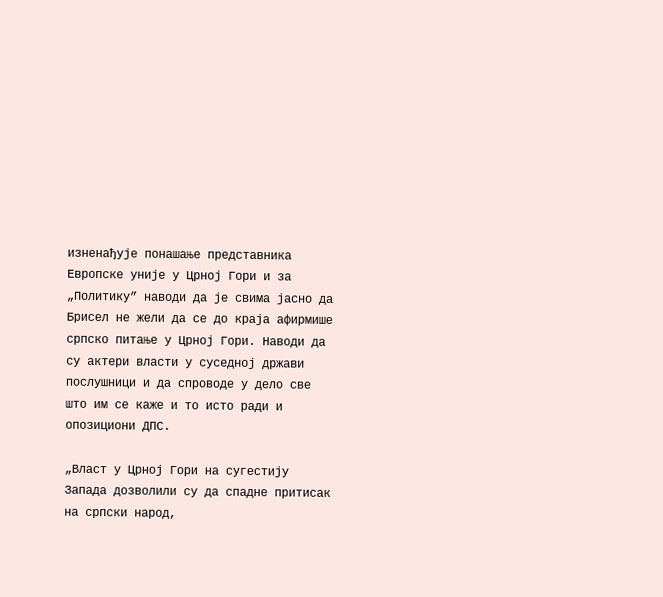изненађује понашање представника Европске уније у Црној Гори и за „Политику” наводи да је свима јасно да Брисел не жели да се до краја афирмише српско питање у Црној Гори. Наводи да су актери власти у суседној држави послушници и да спроводе у дело све што им се каже и то исто ради и опозициони ДПС.

„Власт у Црној Гори на сугестију Запада дозволили су да спадне притисак на српски народ,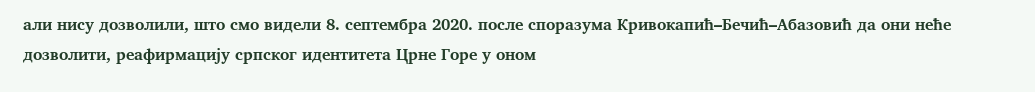али нису дозволили, што смо видели 8. септембра 2020. после споразума Кривокапић–Бечић–Абазовић да они неће дозволити, реафирмацију српског идентитета Црне Горе у оном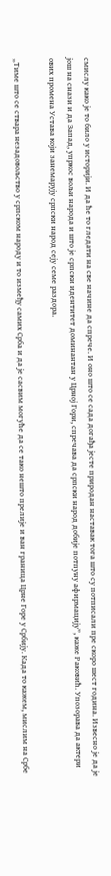смислу како је то било у историји. И да ће то гледати на све начине да спрече. И оно што се сада догађа јесте природан наставак тога што су потписали пре скоро шест година. Извесно је да је још на снази и да Запад, упркос вољи народа и што је српски идентитет доминантан у Црној Гори, спречава да српски народ добије потпуну афирмацију”, каже Раковић. Упозорава да актери ових промена Устава који занемарују српски народ сеју семе раздора.

„Тиме што се ствара незадовољство у српском народу и то између самих Срба и да је сасвим могуће да се тако нешто прелије и ван граница Црне Горе у Србију. Када то кажем, мислим на Србе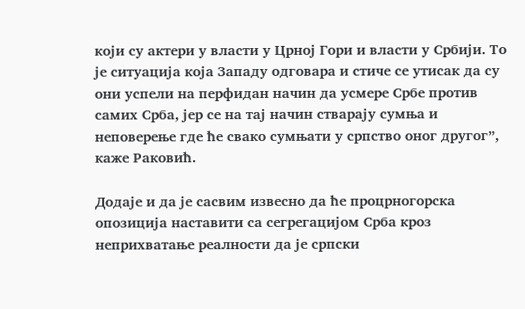који су актери у власти у Црној Гори и власти у Србији. То је ситуација која Западу одговара и стиче се утисак да су они успели на перфидан начин да усмере Србе против самих Срба, јер се на тај начин стварају сумња и неповерење где ће свако сумњати у српство оног другог”, каже Раковић.

Додаје и да је сасвим извесно да ће процрногорска опозиција наставити са сегрегацијом Срба кроз неприхватање реалности да је српски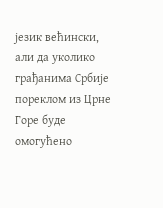језик већински, али да уколико грађанима Србије пореклом из Црне Горе буде омогућено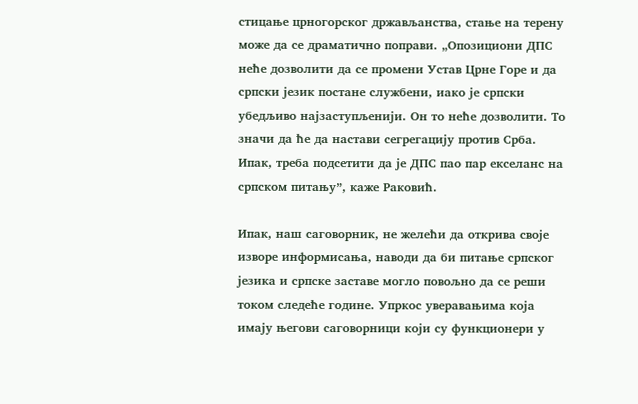стицање црногорског држављанства, стање на терену може да се драматично поправи. „Опозициони ДПС неће дозволити да се промени Устав Црне Горе и да српски језик постане службени, иако је српски убедљиво најзаступљенији. Он то неће дозволити. То значи да ће да настави сегрегацију против Срба. Ипак, треба подсетити да је ДПС пао пар екселанс на српском питању”, каже Раковић.

Ипак, наш саговорник, не желећи да открива своје изворе информисања, наводи да би питање српског језика и српске заставе могло повољно да се реши током следеће године. Упркос уверавањима која имају његови саговорници који су функционери у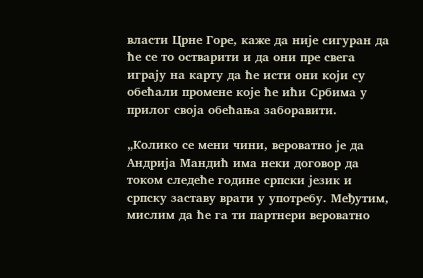власти Црне Горе, каже да није сигуран да ће се то остварити и да они пре свега играју на карту да ће исти они који су обећали промене које ће ићи Србима у прилог своја обећања заборавити.

„Колико се мени чини, вероватно је да Андрија Мандић има неки договор да током следеће године српски језик и српску заставу врати у употребу. Међутим, мислим да ће га ти партнери вероватно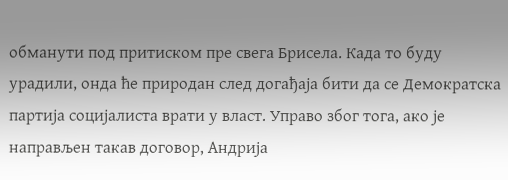обманути под притиском пре свега Брисела. Када то буду урадили, онда ће природан след догађаја бити да се Демократска партија социјалиста врати у власт. Управо због тога, ако је направљен такав договор, Андрија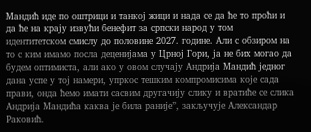Мандић иде по оштрици и танкој жици и нада се да ће то проћи и да ће на крају извући бенефит за српски народ у том идентитетском смислу до половине 2027. године. Али с обзиром на то с ким имамо посла деценијама у Црној Гори, ја не бих могао да будем оптимиста, али ако у овом случају Андрија Мандић једног дана успе у тој намери, упркос тешким компромисима које сада прави, онда ћемо имати сасвим другачију слику и вратиће се слика Андрија Мандића каква је била раније”, закључује Александар Раковић.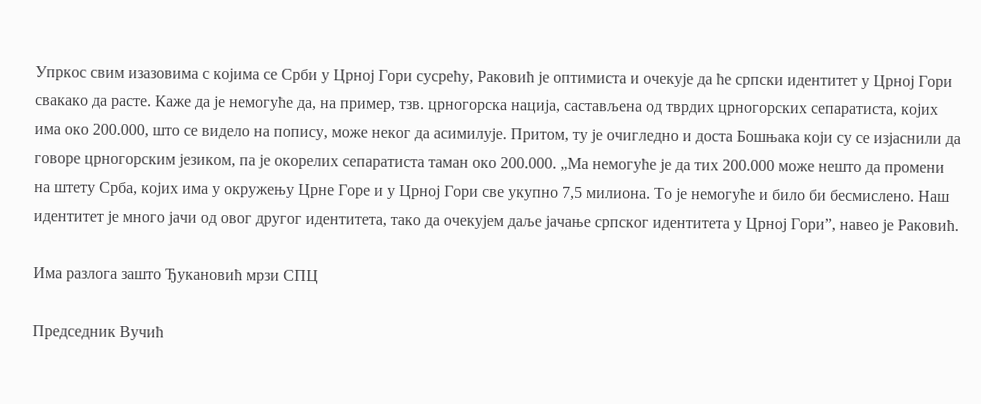Упркос свим изазовима с којима се Срби у Црној Гори сусрећу, Раковић је оптимиста и очекује да ће српски идентитет у Црној Гори свакако да расте. Каже да је немогуће да, на пример, тзв. црногорска нација, састављена од тврдих црногорских сепаратиста, којих има око 200.000, што се видело на попису, може неког да асимилује. Притом, ту је очигледно и доста Бошњака који су се изјаснили да говоре црногорским језиком, па је окорелих сепаратиста таман око 200.000. „Ма немогуће је да тих 200.000 може нешто да промени на штету Срба, којих има у окружењу Црне Горе и у Црној Гори све укупно 7,5 милиона. То је немогуће и било би бесмислено. Наш идентитет је много јачи од овог другог идентитета, тако да очекујем даље јачање српског идентитета у Црној Гори”, навео је Раковић.

Има разлога зашто Ђукановић мрзи СПЦ

Председник Вучић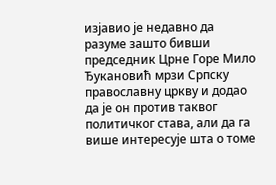изјавио је недавно да разуме зашто бивши председник Црне Горе Мило Ђукановић мрзи Српску православну цркву и додао да је он против таквог политичког става, али да га више интересује шта о томе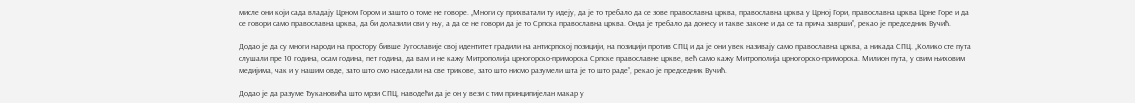мисле они који сада владају Црном Гором и зашто о томе не говоре. „Многи су прихватали ту идеју, да је то требало да се зове православна црква, православна црква у Црној Гори, православна црква Црне Горе и да се говори само православна црква, да би долазили сви у њу, а да се не говори да је то Српска православна црква. Онда је требало да донесу и такве законе и да се та прича заврши”, рекао је председник Вучић.

Додао је да су многи народи на простору бивше Југославије свој идентитет градили на антисрпској позицији, на позицији против СПЦ и да је они увек називају само православна црква, а никада СПЦ. „Колико сте пута слушали пре 10 година, осам година, пет година, да вам и не кажу Митрополија црногорско-приморска Српске православне цркве, већ само кажу Митрополија црногорско-приморска. Милион пута, у свим њиховим медијима, чак и у нашим овде, зато што смо наседали на све трикове, зато што нисмо разумели шта је то што раде”, рекао је председник Вучић.

Додао је да разуме Ђукановића што мрзи СПЦ, наводећи да је он у вези с тим принципијелан макар у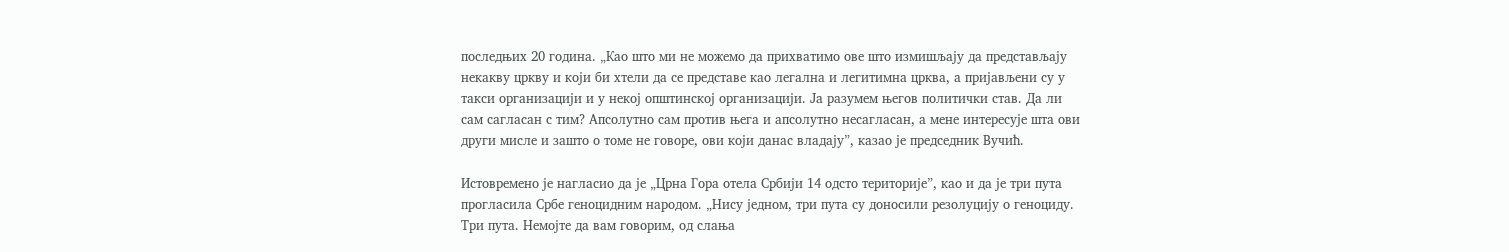последњих 20 година. „Као што ми не можемо да прихватимо ове што измишљају да представљају некакву цркву и који би хтели да се представе као легална и легитимна црква, а пријављени су у такси организацији и у некој општинској организацији. Ја разумем његов политички став. Да ли сам сагласан с тим? Апсолутно сам против њега и апсолутно несагласан, а мене интересује шта ови други мисле и зашто о томе не говоре, ови који данас владају”, казао је председник Вучић.

Истовремено је нагласио да је „Црна Гора отела Србији 14 одсто територије”, као и да је три пута прогласила Србе геноцидним народом. „Нису једном, три пута су доносили резолуцију о геноциду. Три пута. Немојте да вам говорим, од слања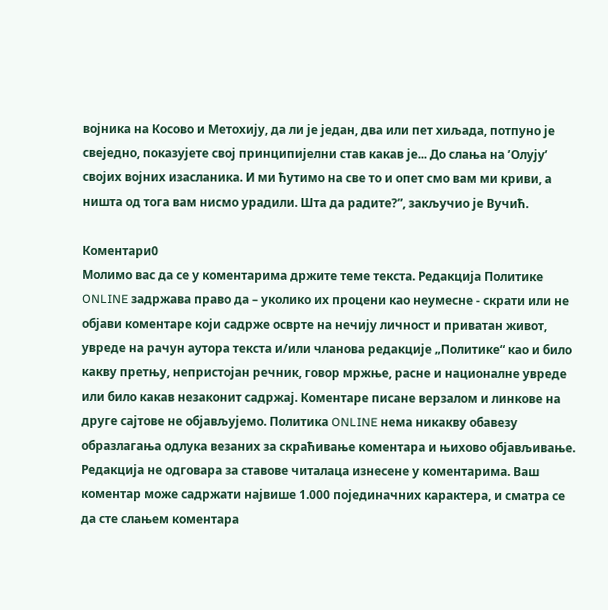војника на Косово и Метохију, да ли је један, два или пет хиљада, потпуно је свеједно, показујете свој принципијелни став какав је... До слања на ’Олују’ својих војних изасланика. И ми ћутимо на све то и опет смо вам ми криви, а ништа од тога вам нисмо урадили. Шта да радите?”, закључио је Вучић.

Коментари0
Молимо вас да се у коментарима држите теме текста. Редакција Политике ONLINE задржава право да – уколико их процени као неумесне - скрати или не објави коментаре који садрже осврте на нечију личност и приватан живот, увреде на рачун аутора текста и/или чланова редакције „Политике“ као и било какву претњу, непристојан речник, говор мржње, расне и националне увреде или било какав незаконит садржај. Коментаре писане верзалом и линкове на друге сајтове не објављујемо. Политика ONLINE нема никакву обавезу образлагања одлука везаних за скраћивање коментара и њихово објављивање. Редакција не одговара за ставове читалаца изнесене у коментарима. Ваш коментар може садржати највише 1.000 појединачних карактера, и сматра се да сте слањем коментара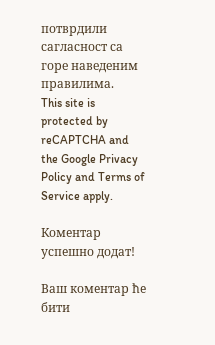потврдили сагласност са горе наведеним правилима.
This site is protected by reCAPTCHA and the Google Privacy Policy and Terms of Service apply.

Комeнтар успeшно додат!

Ваш комeнтар ћe бити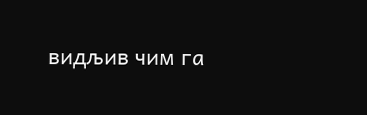видљив чим га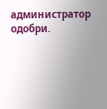администратор одобри.